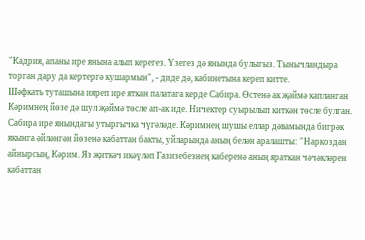"Кадрия, апаны ире янына алып керегез. Үзегез дә янында булыгыз. Тынычландыра торган дару да кертергә кушармын", - диде дә, кабинетына кереп китте.
Шәфкать туташына ияреп ире яткан палатага керде Сабира. Өстенә ак җәймә капланган Кәримнең йөзе дә шул җәймә төсле ап-ак иде. Ничектер суырылып киткән төсле булган. Сабира ире янындагы утыргычка чүгәләде. Кәримнең шушы еллар дәвамында бигрәк якынга әйләнгән йөзенә кабаттан бакты, уйларында аның белән аралашты: "Наркоздан айнырсың, Кәрим. Яз җиткәч икәүләп Газизебезнең каберенә аның яраткан чәчәкләрен кабаттан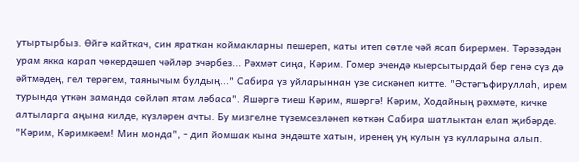утыртырбыз. Өйгә кайткач, син яраткан коймакларны пешереп, каты итеп сөтле чәй ясап бирермен. Тәрәзәдән урам якка карап чөкердәшеп чәйләр эчәрбез... Рәхмәт сиңа, Кәрим. Гомер эчендә кыерсытырдай бер генә сүз дә әйтмәдең, гел терәгем, таянычым булдың..." Сабира үз уйларыннан үзе сискәнеп китте. "Әстәгъфируллаһ, ирем турында үткән заманда сөйләп ятам ләбаса". Яшәргә тиеш Кәрим, яшәргә! Кәрим, Ходайның рәхмәте, кичке алтыларга аңына килде, күзләрен ачты. Бу мизгелне түземсезләнеп көткән Сабира шатлыктан елап җибәрде. "Кәрим, Кәримкәем! Мин монда", - дип йомшак кына эндәште хатын, иренең уң кулын үз кулларына алып.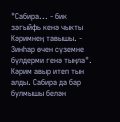"Сабира... - бик зәгыйфь кенә чыкты Кәримнең тавышы. - Зинһар өчен сүземне бүлдерми генә тыңла". Кәрим авыр итеп тын алды. Сабира да бар булмышы белән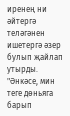иренең ни әйтергә теләгәнен ишетергә әзер булып җайлап утырды. "Әнкәсе, мин теге дөньяга барып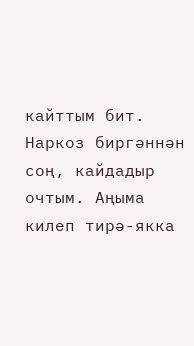кайттым бит. Наркоз биргәннән соң, кайдадыр очтым. Аңыма килеп тирә-якка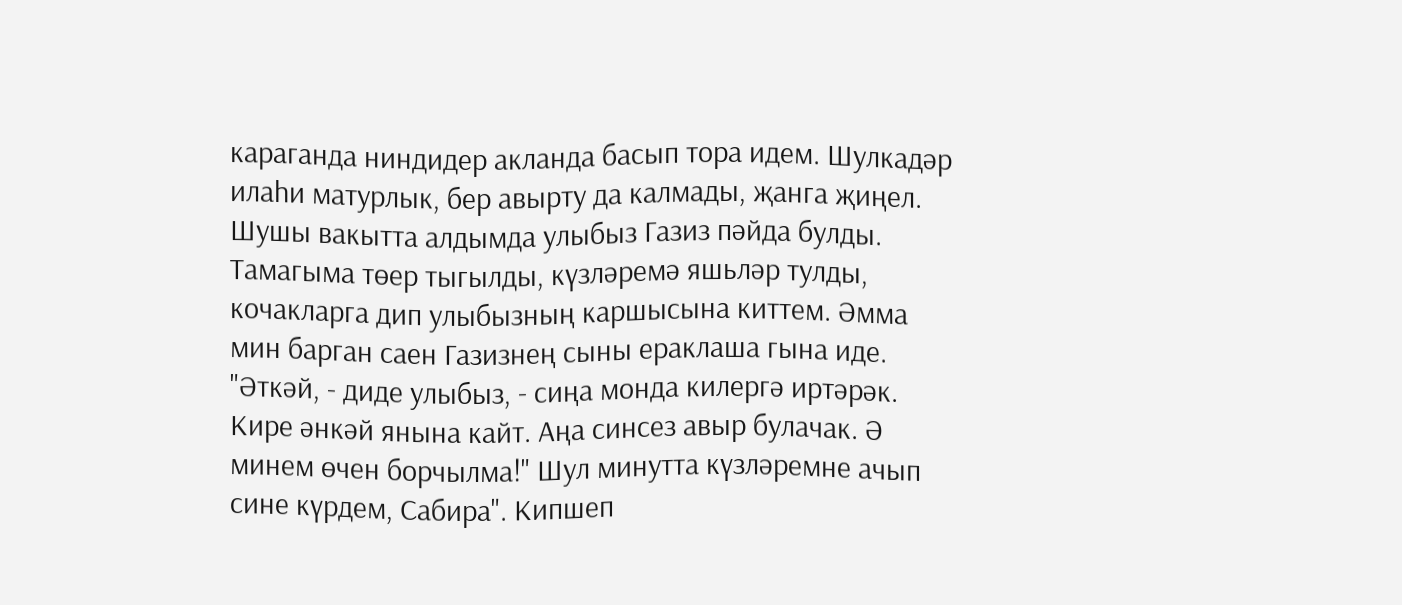караганда ниндидер акланда басып тора идем. Шулкадәр илаһи матурлык, бер авырту да калмады, җанга җиңел. Шушы вакытта алдымда улыбыз Газиз пәйда булды. Тамагыма төер тыгылды, күзләремә яшьләр тулды, кочакларга дип улыбызның каршысына киттем. Әмма мин барган саен Газизнең сыны ераклаша гына иде. "Әткәй, - диде улыбыз, - сиңа монда килергә иртәрәк. Кире әнкәй янына кайт. Аңа синсез авыр булачак. Ә минем өчен борчылма!" Шул минутта күзләремне ачып сине күрдем, Сабира". Кипшеп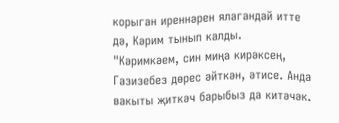корыган иреннәрен ялагандай итте дә, Кәрим тынып калды. "Кәримкәем, син миңа кирәксең, Газизебез дөрес әйткән, әтисе. Анда вакыты җиткәч барыбыз да китәчәк.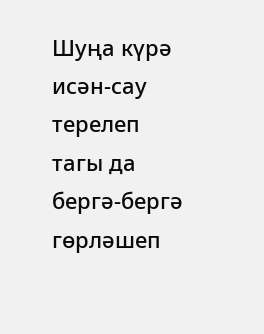Шуңа күрә исән-сау терелеп тагы да бергә-бергә гөрләшеп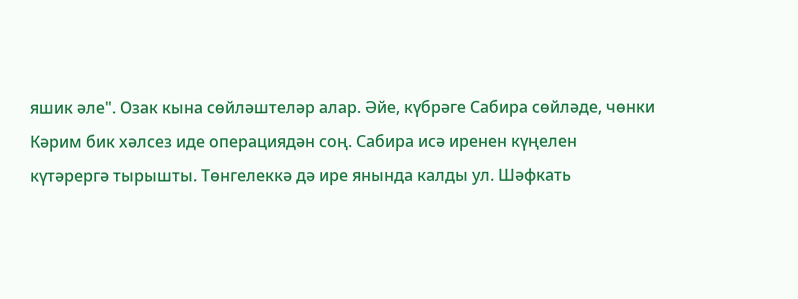яшик әле". Озак кына сөйләштеләр алар. Әйе, күбрәге Сабира сөйләде, чөнки Кәрим бик хәлсез иде операциядән соң. Сабира исә иренен күңелен күтәрергә тырышты. Төнгелеккә дә ире янында калды ул. Шәфкать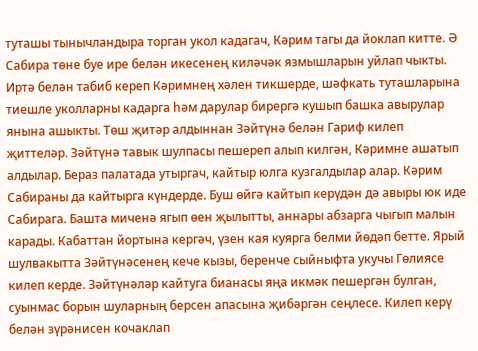туташы тынычландыра торган укол кадагач, Кәрим тагы да йоклап китте. Ә Сабира төне буе ире белән икесенең киләчәк язмышларын уйлап чыкты. Иртә белән табиб кереп Кәримнең хәлен тикшерде, шәфкать туташларына тиешле уколларны кадарга һәм дарулар бирергә кушып башка авырулар янына ашыкты. Төш җитәр алдыннан Зәйтүнә белән Гариф килеп җиттеләр. Зәйтүнә тавык шулпасы пешереп алып килгән, Кәримне ашатып алдылар. Бераз палатада утыргач, кайтыр юлга кузгалдылар алар. Кәрим Сабираны да кайтырга күндерде. Буш өйгә кайтып керүдән дә авыры юк иде Сабирага. Башта миченә ягып өен җылытты, аннары абзарга чыгып малын карады. Кабаттан йортына кергәч, үзен кая куярга белми йөдәп бетте. Ярый шулвакытта Зәйтүнәсенең кече кызы, беренче сыйныфта укучы Гөлиясе килеп керде. Зәйтүнәләр кайтуга бианасы яңа икмәк пешергән булган, суынмас борын шуларның берсен апасына җибәргән сеңлесе. Килеп керү белән зүрәнисен кочаклап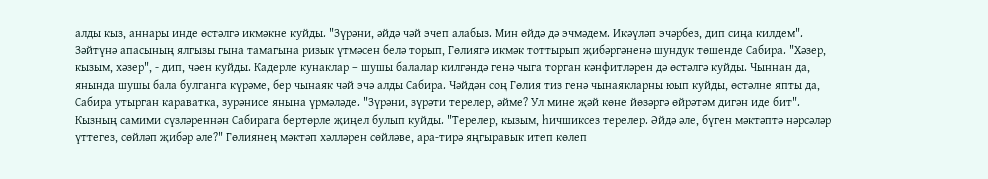алды кыз, аннары инде өстәлгә икмәкне куйды. "Зүрәни, әйдә чәй эчеп алабыз. Мин өйдә дә эчмәдем. Икәүләп эчәрбез, дип сиңа килдем". Зәйтүнә апасының ялгызы гына тамагына ризык үтмәсен белә торып, Гөлиягә икмәк тоттырып җибәргәненә шундук төшенде Сабира. "Хәзер, кызым, хәзер", - дип, чәен куйды. Кадерле кунаклар – шушы балалар килгәндә генә чыга торган кәнфитләрен дә өстәлгә куйды. Чыннан да, янында шушы бала булганга күрәме, бер чынаяк чәй эчә алды Сабира. Чәйдән соң Гөлия тиз генә чынаякларны юып куйды, өстәлне япты да, Сабира утырган караватка, зурәнисе янына үрмәләде. "Зүрәни, зүрәти терелер, әйме? Ул мине җәй көне йөзәргә өйрәтәм дигән иде бит". Кызның самими сүзләреннән Сабирага бертөрле җиңел булып куйды. "Терелер, кызым, һичшиксез терелер. Әйдә әле, бүген мәктәптә нәрсәләр үттегез, сөйләп җибәр әле?" Гөлиянең мәктәп хәлләрен сөйләве, ара-тирә яңгыравык итеп көлеп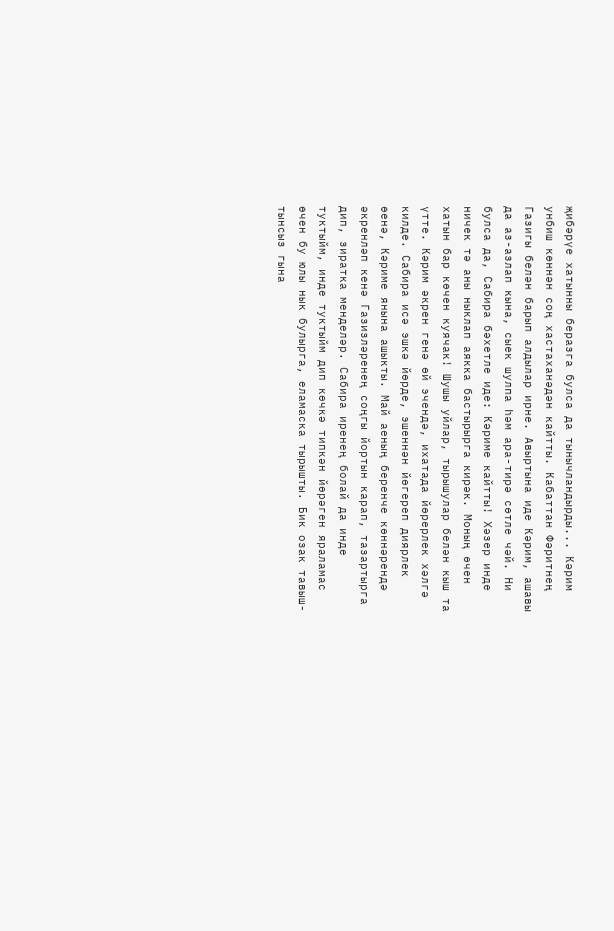җибәрүе хатынны беразга булса да тынычландырды... Кәрим унбиш көннән соң хастаханәдән кайтты. Кабаттан Фәритнең Газигы белән барып алдылар ирне. Авыртына иде Кәрим, ашавы да аз-азлап кына, сыек шулпа һәм ара-тирә сөтле чәй. Ни булса да, Сабира бәхетле иде: Кәриме кайтты! Хәзер инде ничек тә аны ныклап аякка бастырырга кирәк. Моның өчен хатын бар көчен куячак! Шушы уйлар, тырышулар белән кыш та үтте. Кәрим әкрен генә өй эчендә, ихатада йөрерлек хәлгә килде. Сабира исә эшкә йөрде, эшеннән йөгереп диярлек өенә, Кәриме янына ашыкты. Май аеның беренче көннәрендә әкренләп кенә Газизләренең соңгы йортын карап, тазартырга дип, зиратка менделәр. Сабира иренең болай да инде туктыйм, инде туктыйм дип көчкә типкән йөрәген яраламас өчен бу юлы нык булырга, еламаска тырышты. Бик озак тавыш-тынсыз гына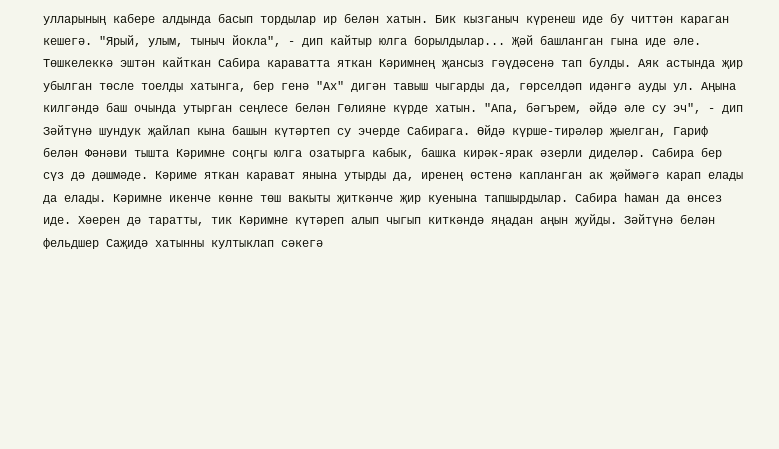улларының кабере алдында басып тордылар ир белән хатын. Бик кызганыч күренеш иде бу читтән караган кешегә. "Ярый, улым, тыныч йокла", - дип кайтыр юлга борылдылар... Җәй башланган гына иде әле. Төшкелеккә эштән кайткан Сабира караватта яткан Кәримнең җансыз гәүдәсенә тап булды. Аяк астында җир убылган төсле тоелды хатынга, бер генә "Ах" дигән тавыш чыгарды да, гөрселдәп идәнгә ауды ул. Аңына килгәндә баш очында утырган сеңлесе белән Гөлияне күрде хатын. "Апа, бәгърем, әйдә әле су эч", - дип Зәйтүнә шундук җайлап кына башын күтәртеп су эчерде Сабирага. Өйдә күрше-тирәләр җыелган, Гариф белән Фәнәви тышта Кәримне соңгы юлга озатырга кабык, башка кирәк-ярак әзерли диделәр. Сабира бер сүз дә дәшмәде. Кәриме яткан карават янына утырды да, иренең өстенә капланган ак җәймәгә карап елады да елады. Кәримне икенче көнне төш вакыты җиткәнче җир куенына тапшырдылар. Сабира һаман да өнсез иде. Хәерен дә таратты, тик Кәримне күтәреп алып чыгып киткәндә яңадан аңын җуйды. Зәйтүнә белән фельдшер Саҗидә хатынны култыклап сәкегә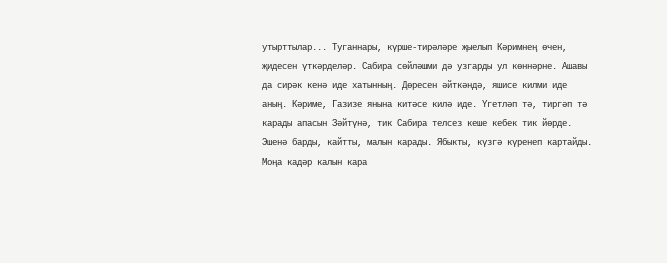утырттылар... Туганнары, күрше-тирәләре җыелып Кәримнең өчен, җидесен үткәрделәр. Сабира сөйләшми дә узгарды ул көннәрне. Ашавы да сирәк кенә иде хатынның. Дөресен әйткәндә, яшисе килми иде аның. Кәриме, Газизе янына китәсе килә иде. Үгетләп тә, тиргәп тә карады апасын Зәйтүнә, тик Сабира телсез кеше кебек тик йөрде. Эшенә барды, кайтты, малын карады. Ябыкты, күзгә күренеп картайды. Моңа кадәр калын кара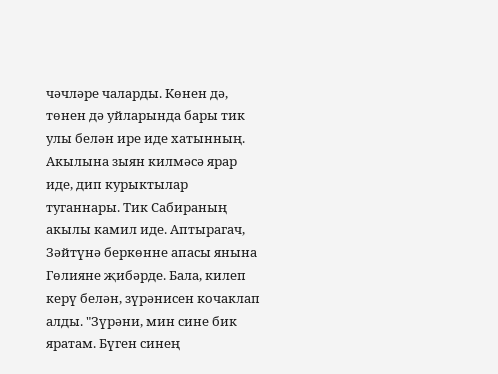чәчләре чаларды. Көнен дә, төнен дә уйларында бары тик улы белән ире иде хатынның. Акылына зыян килмәсә ярар иде, дип курыктылар туганнары. Тик Сабираның акылы камил иде. Аптырагач, Зәйтүнә беркөнне апасы янына Гөлияне җибәрде. Бала, килеп керү белән, зүрәнисен кочаклап алды. "Зүрәни, мин сине бик яратам. Бүген синең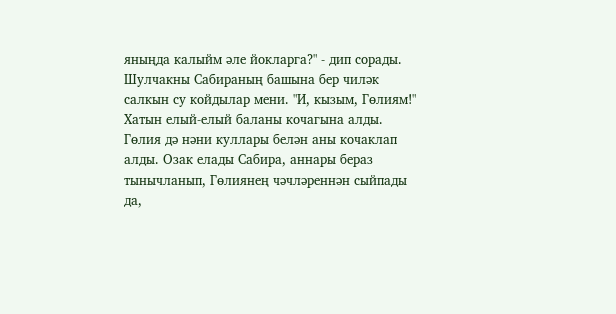яныңда калыйм әле йокларга?" - дип сорады. Шулчакны Сабираның башына бер чиләк салкын су койдылар мени. "И, кызым, Гөлиям!" Хатын елый-елый баланы кочагына алды. Гөлия дә нәни куллары белән аны кочаклап алды. Озак елады Сабира, аннары бераз тынычланып, Гөлиянең чәчләреннән сыйпады да,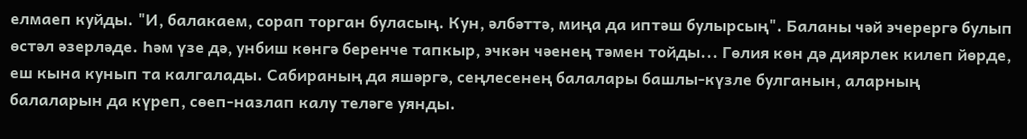елмаеп куйды. "И, балакаем, сорап торган буласың. Кун, әлбәттә, миңа да иптәш булырсың". Баланы чәй эчерергә булып өстәл әзерләде. Һәм үзе дә, унбиш көнгә беренче тапкыр, эчкән чәенең тәмен тойды... Гөлия көн дә диярлек килеп йөрде, еш кына кунып та калгалады. Сабираның да яшәргә, сеңлесенең балалары башлы-күзле булганын, аларның балаларын да күреп, сөеп-назлап калу теләге уянды.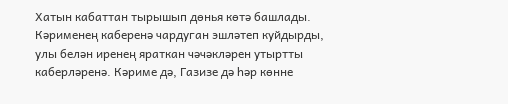Хатын кабаттан тырышып дөнья көтә башлады. Кәрименең каберенә чардуган эшләтеп куйдырды, улы белән иренең яраткан чәчәкләрен утыртты каберләренә. Кәриме дә, Газизе дә һәр көнне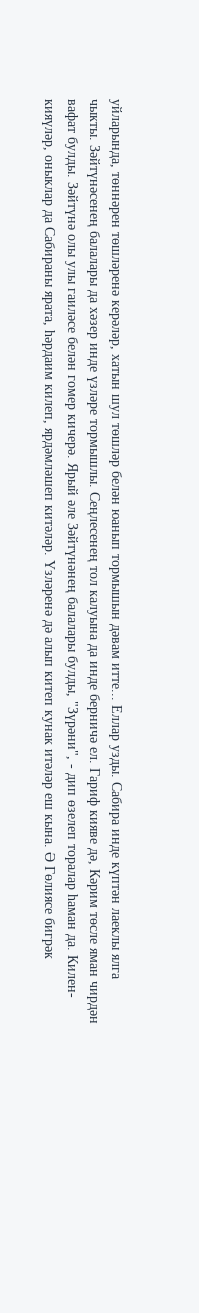уйларында, төннәрен төшләренә керәләр, хатын шул төшләр белән юанып тормышын дәвам итте... Еллар узды. Сабира инде күптән лаеклы ялга чыкты. Зәйтүнәсенең балалары да хәзер инде үзләре тормышлы. Сеңлесенең тол калуына да инде берничә ел. Гариф кияве дә, Кәрим төсле яман чирдән вафат булды. Зәйтүнә олы улы гаиләсе белән гомер кичерә. Ярый әле Зәйтүнәнең балалары булды, "Зүрәни", - дип өзелеп торалар һаман да. Килен-кияүләр, оныклар да Сабираны ярата, һәрдаим килеп, ярдәмләшеп китәләр. Үзләренә дә алып китеп кунак итәләр еш кына. Ә Гөлиясе бигрәк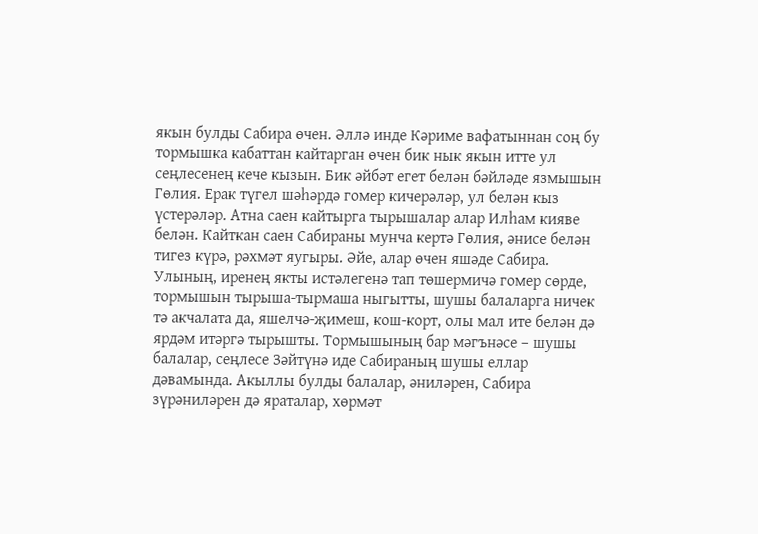якын булды Сабира өчен. Әллә инде Кәриме вафатыннан соң бу тормышка кабаттан кайтарган өчен бик нык якын итте ул сеңлесенең кече кызын. Бик әйбәт егет белән бәйләде язмышын Гөлия. Ерак түгел шәһәрдә гомер кичерәләр, ул белән кыз үстерәләр. Атна саен кайтырга тырышалар алар Илһам кияве белән. Кайткан саен Сабираны мунча кертә Гөлия, әнисе белән тигез күрә, рәхмәт яугыры. Әйе, алар өчен яшәде Сабира. Улының, иренең якты истәлегенә тап төшермичә гомер сөрде, тормышын тырыша-тырмаша ныгытты, шушы балаларга ничек тә акчалата да, яшелчә-җимеш, кош-корт, олы мал ите белән дә ярдәм итәргә тырышты. Тормышының бар мәгънәсе – шушы балалар, сеңлесе Зәйтүнә иде Сабираның шушы еллар дәвамында. Акыллы булды балалар, әниләрен, Сабира зүрәниләрен дә яраталар, хөрмәт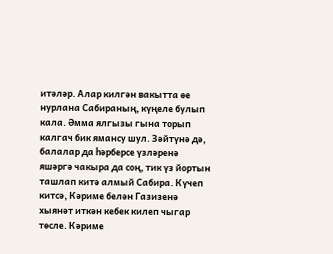итәләр. Алар килгән вакытта өе нурлана Сабираның, күңеле булып кала. Әмма ялгызы гына торып калгач бик ямансу шул. Зәйтүнә дә, балалар да һәрберсе үзләренә яшәргә чакыра да соң, тик үз йортын ташлап китә алмый Сабира. Күчеп китсә, Кәриме белән Газизенә хыянәт иткән кебек килеп чыгар төсле. Кәриме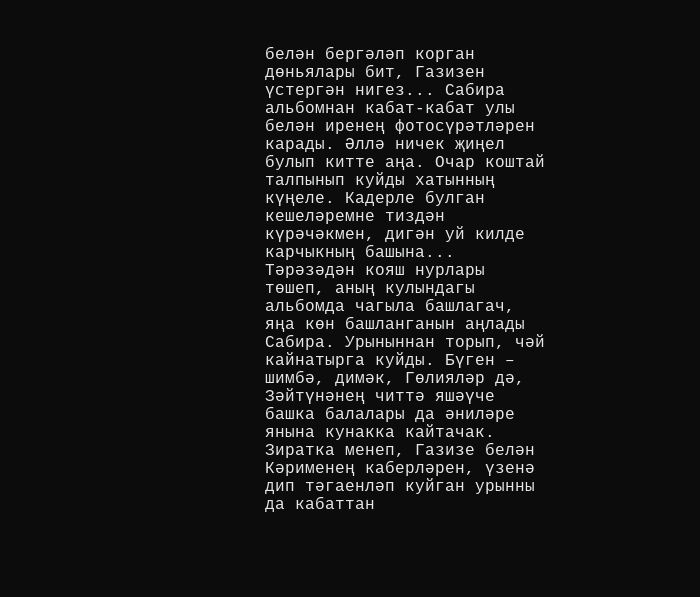белән бергәләп корган дөньялары бит, Газизен үстергән нигез... Сабира альбомнан кабат-кабат улы белән иренең фотосүрәтләрен карады. Әллә ничек җиңел булып китте аңа. Очар коштай талпынып куйды хатынның күңеле. Кадерле булган кешеләремне тиздән күрәчәкмен, дигән уй килде карчыкның башына... Тәрәзәдән кояш нурлары төшеп, аның кулындагы альбомда чагыла башлагач, яңа көн башланганын аңлады Сабира. Урыныннан торып, чәй кайнатырга куйды. Бүген – шимбә, димәк, Гөлияләр дә, Зәйтүнәнең читтә яшәүче башка балалары да әниләре янына кунакка кайтачак. Зиратка менеп, Газизе белән Кәрименең каберләрен, үзенә дип тәгаенләп куйган урынны да кабаттан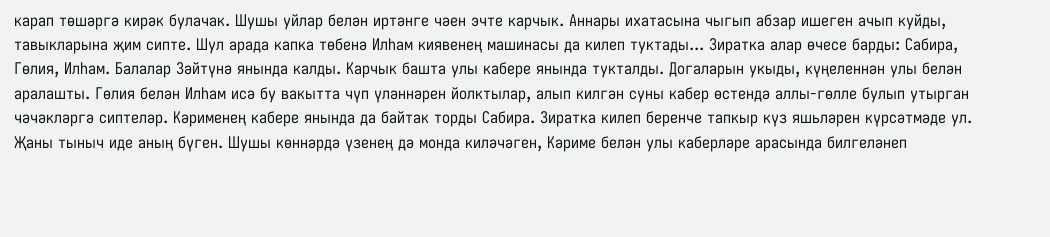карап төшәргә кирәк булачак. Шушы уйлар белән иртәнге чәен эчте карчык. Аннары ихатасына чыгып абзар ишеген ачып куйды, тавыкларына җим сипте. Шул арада капка төбенә Илһам киявенең машинасы да килеп туктады... Зиратка алар өчесе барды: Сабира, Гөлия, Илһам. Балалар Зәйтүнә янында калды. Карчык башта улы кабере янында тукталды. Догаларын укыды, күңеленнән улы белән аралашты. Гөлия белән Илһам исә бу вакытта чүп үләннәрен йолктылар, алып килгән суны кабер өстендә аллы-гөлле булып утырган чәчәкләргә сиптеләр. Кәрименең кабере янында да байтак торды Сабира. Зиратка килеп беренче тапкыр күз яшьләрен күрсәтмәде ул. Җаны тыныч иде аның бүген. Шушы көннәрдә үзенең дә монда киләчәген, Кәриме белән улы каберләре арасында билгеләнеп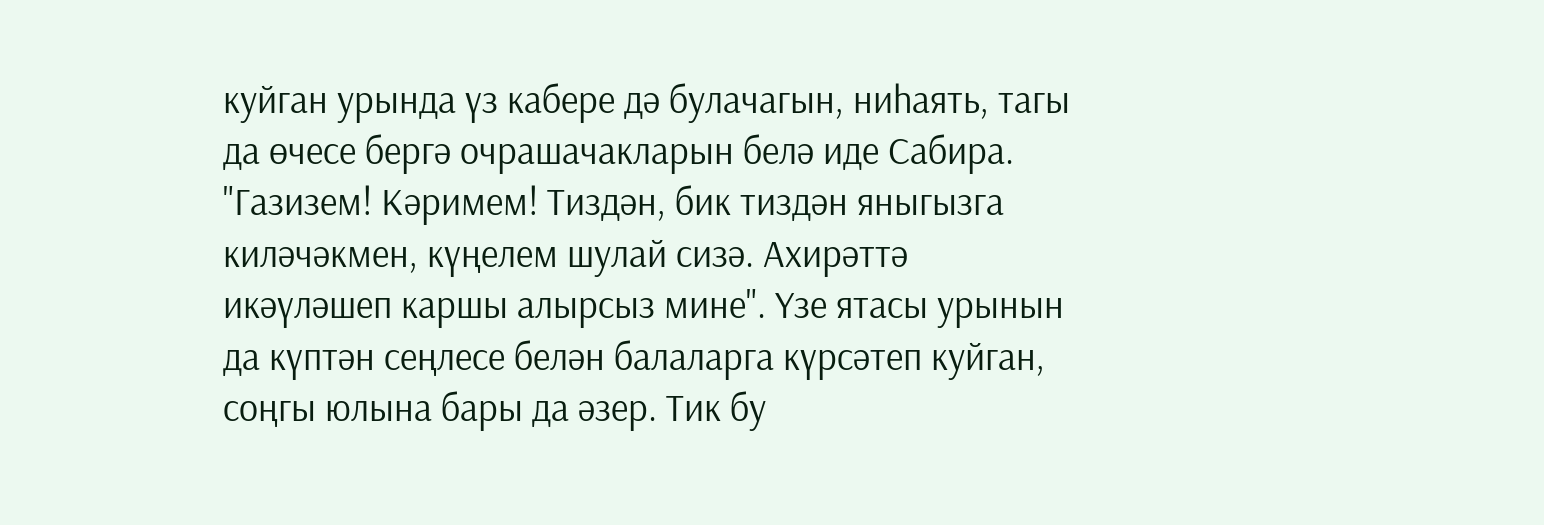куйган урында үз кабере дә булачагын, ниһаять, тагы да өчесе бергә очрашачакларын белә иде Сабира. "Газизем! Кәримем! Тиздән, бик тиздән яныгызга киләчәкмен, күңелем шулай сизә. Ахирәттә икәүләшеп каршы алырсыз мине". Үзе ятасы урынын да күптән сеңлесе белән балаларга күрсәтеп куйган, соңгы юлына бары да әзер. Тик бу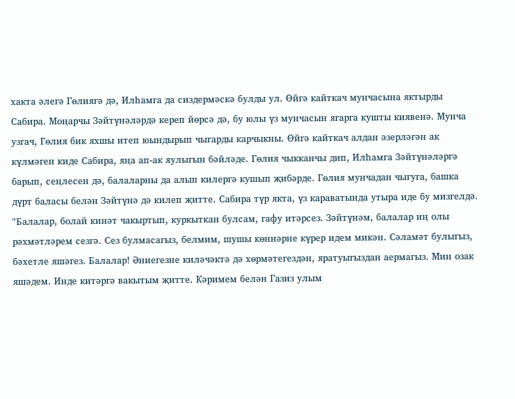хакта әлегә Гөлиягә дә, Илһамга да сиздермәскә булды ул. Өйгә кайткач мунчасына яктырды Сабира. Моңарчы Зәйтүнәләрдә кереп йөрсә дә, бу юлы үз мунчасын ягарга кушты киявенә. Мунча узгач, Гөлия бик яхшы итеп юындырып чыгарды карчыкны. Өйгә кайткач алдан әзерләгән ак күлмәген киде Сабира, яңа ап-ак яулыгын бәйләде. Гөлия чыкканчы дип, Илһамга Зәйтүнәләргә барып, сеңлесен дә, балаларны да алып килергә кушып җибәрде. Гөлия мунчадан чыгуга, башка дүрт баласы белән Зәйтүнә дә килеп җитте. Сабира түр якта, үз караватында утыра иде бу мизгелдә. "Балалар, болай кинәт чакыртып, куркыткан булсам, гафу итәрсез. Зәйтүнәм, балалар иң олы рәхмәтләрем сезгә. Сез булмасагыз, белмим, шушы көннәрне күрер идем микән. Сәламәт булыгыз, бәхетле яшәгез. Балалар! Әниегезне киләчәктә дә хөрмәтегездән, яратуыгыздан аермагыз. Мин озак яшәдем. Инде китәргә вакытым җитте. Кәримем белән Газиз улым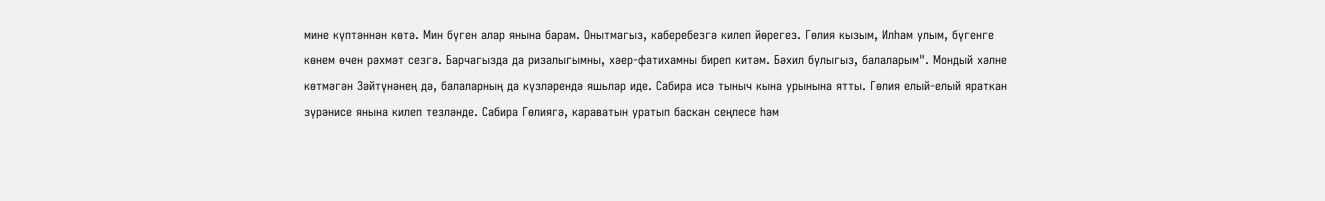мине күптәннән көтә. Мин бүген алар янына барам. Онытмагыз, каберебезгә килеп йөрегез. Гөлия кызым, Илһам улым, бүгенге көнем өчен рәхмәт сезгә. Барчагызда да ризалыгымны, хәер-фатихамны биреп китәм. Бәхил булыгыз, балаларым". Мондый хәлне көтмәгән Зәйтүнәнең дә, балаларның да күзләрендә яшьләр иде. Сабира исә тыныч кына урынына ятты. Гөлия елый-елый яраткан зүрәнисе янына килеп тезләнде. Сабира Гөлиягә, караватын уратып баскан сеңлесе һәм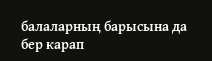балаларның барысына да бер карап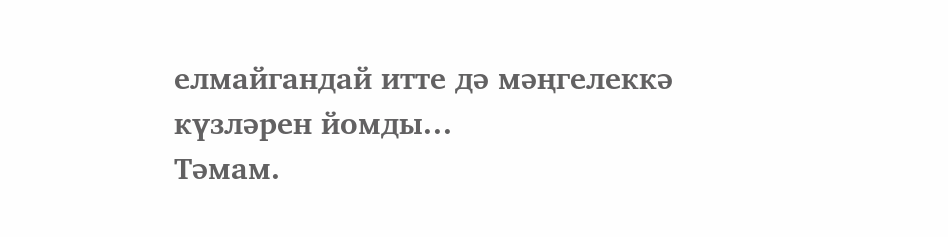елмайгандай итте дә мәңгелеккә күзләрен йомды...
Тәмам.